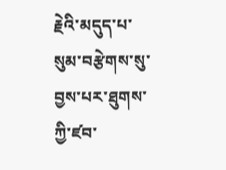རྗེའི་མདུད་པ་སུམ་བརྩེགས་སུ་བྱས་པར་ཐུགས་ཀྱི་ཛབ་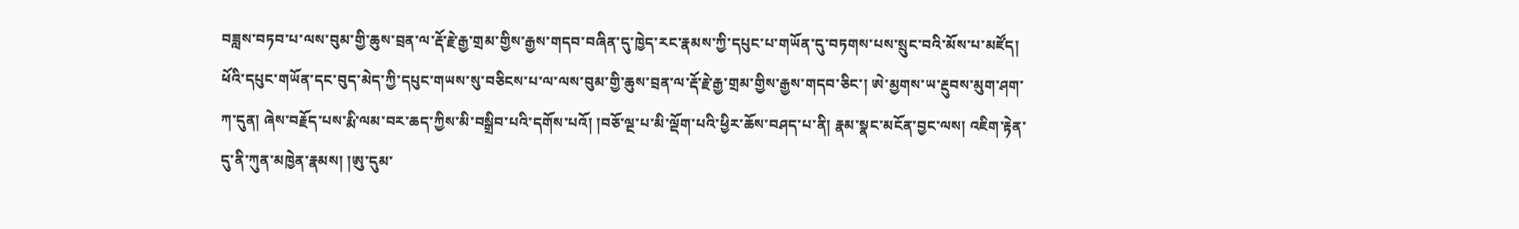བཟླས་བཏབ་པ་ལས་བུམ་གྱི་ཆུས་བྲན་ལ་རྡོ་རྗེ་རྒྱ་གྲམ་གྱིས་རྒྱས་གདབ་བཞིན་དུ་ཁྱེད་རང་རྣམས་ཀྱི་དཔུང་པ་གཡོན་དུ་བཏགས་པས་སྲུང་བའི་མོས་པ་མཛོད། ཕོའི་དཔུང་གཡོན་དང་བུད་མེད་ཀྱི་དཔུང་གཡས་སུ་བཅིངས་པ་ལ་ལས་བུམ་གྱི་ཆུས་བྲན་ལ་རྡོ་རྗེ་རྒྱ་གྲམ་གྱིས་རྒྱས་གདབ་ཅིང་། ཨེ་མྱགས་ཡ་རྔུབས་མུག་ཤག་ཀ་དུན། ཞེས་བརྗོད་པས་རྨི་ལམ་བར་ཆད་ཀྱིས་མི་བསྒྲིབ་པའི་དགོས་པའོ། །བཅོ་ལྔ་པ་མི་ལྡོག་པའི་ཕྱིར་ཆོས་བཤད་པ་ནི། རྣམ་སྣང་མངོན་བྱང་ལས། འཇིག་རྟེན་དུ་ནི་ཀུན་མཁྱེན་རྣམས། །ཨུ་དུམ་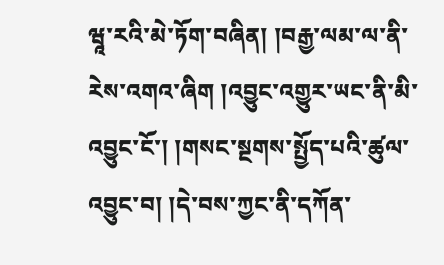ཝཱ་རའི་མེ་ཏོག་བཞིན། །བརྒྱ་ལམ་ལ་ནི་རེས་འགའ་ཞིག །འབྱུང་འགྱུར་ཡང་ནི་མི་འབྱུང་ངོ་། །གསང་སྔགས་སྤྱོད་པའི་ཚུལ་འབྱུང་བ། །དེ་བས་ཀྱང་ནི་དཀོན་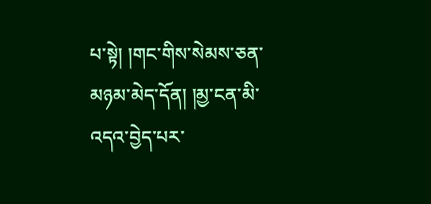པ་སྟེ། །གང་གིས་སེམས་ཅན་མཉམ་མེད་དོན། །མྱ་ངན་མི་འདའ་བྱེད་པར་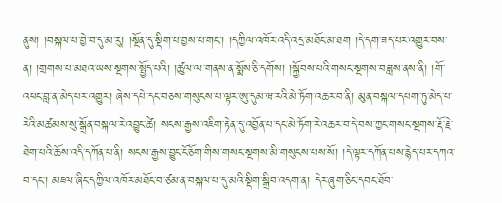ནུས། །བསྐལ་པ་བྱེ་བ་དུ་མ་རུ། །སྔོན་དུ་སྡིག་པ་བྱས་པ་གང་། །དཀྱིལ་འཁོར་འདི་འདྲ་མཐོང་མ་ཐག །དེ་དག་ཟད་པར་འགྱུར་བས་ན། །གྲགས་པ་མཐའ་ཡས་སྔགས་སྤྱོད་པའི། །ཚུལ་ལ་གནས་ན་སྨོས་ཅི་དགོས། །སྐྱོབས་པའི་གསང་སྔགས་བཟླས་ནས་ནི། །གོ་འཕང་བླ་ན་མེད་པར་འགྱུར། ཞེས་དཔེ་དང་བཅས་གསུངས་པ་ལྟར་ཨུ་དུམ་ཝ་རའི་མེ་ཏོག་འཆར་བ་ནི། མུན་བསྐལ་དཔག་ཏུ་མེད་པ་རེའི་མཚམས་སུ་སྒྲོན་བསྐལ་རེ་འབྱུང་ཚེ། སངས་རྒྱས་འཇིག་རྟེན་དུ་འབྱོན་པ་དང་མེ་ཏོག་རེ་འཆར་བ་དེ་བས་ཀྱང་གསང་སྔགས་རྡོ་རྗེ་ཐེག་པའི་ཆོས་འདི་དཀོན་པ་ནི། སངས་རྒྱས་བྱུང་ངོ་ཅོག་གིས་གསང་སྔགས་མི་གསུངས་པས་སོ། །དེ་ལྟར་དཀོན་པས་རྙེད་པར་དཀའ་བ་དང་། མཇལ་ཞིང་དཀྱིལ་འཁོར་མཐོང་བ་ཙམ་ན་བསྐལ་པ་དུ་མའི་སྡིག་སྒྲིབ་འདག་ན། དེར་ཞུག་ཅིང་དབང་ཐོབ་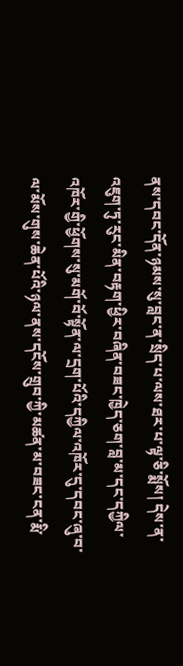ནས་དབང་དོན་ཉམས་སུ་བླང་ན་སྲིད་པ་ལས་ཐར་པ་ལྟ་ཅི་སྨོས། དེས་ན་འཇུག་ཏུ་རུང་མིན་བརྟག་ཕྱིར་བཞིན་བཟང་ཁྱེད་ཅག་བླ་མ་དང་དཀྱིལ་འཁོར་གྱི་ཕྱོགས་སུ་མགོ་བོ་སྟོན་ལ་དྲག་པོའི་དཀྱིལ་འཁོར་དུ་དབང་ཞུ་བ་ལ་མོས་གུས་ཆེན་པོའི་ཉལ་ནས་དངོས་གྲུབ་ཀྱི་མཚན་མ་བཟང་ངན་རྨི་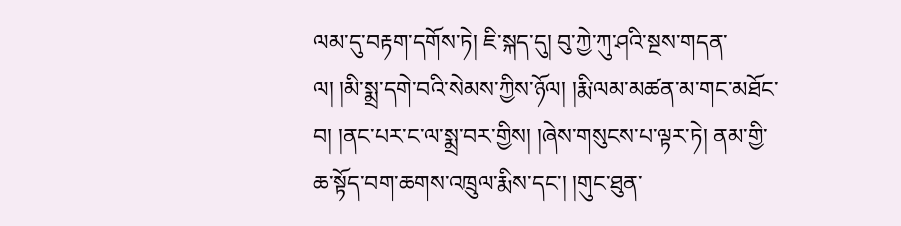ལམ་དུ་བརྟག་དགོས་ཏེ། ཇི་སྐད་དུ། བུ་ཀྱེ་ཀུ་ཤའི་སྔས་གདན་ལ། །མི་སྨྲ་དགེ་བའི་སེམས་ཀྱིས་ཉོལ། །རྨི་ལམ་མཚན་མ་གང་མཐོང་བ། །ནང་པར་ང་ལ་སྨྲ་བར་གྱིས། །ཞེས་གསུངས་པ་ལྟར་ཏེ། ནམ་གྱི་ཆ་སྟོད་བག་ཆགས་འཁྲུལ་རྨིས་དང་། །གུང་ཐུན་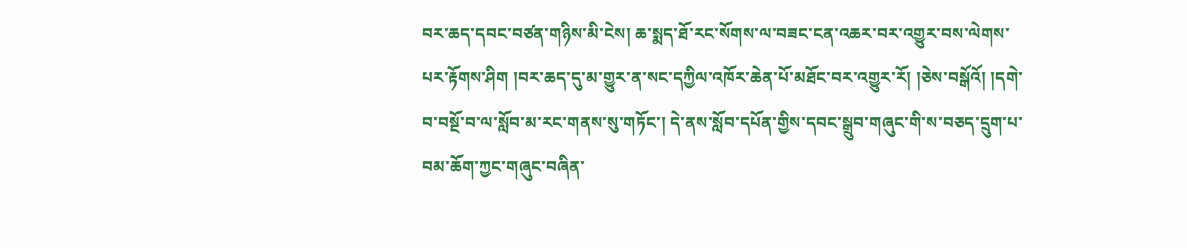བར་ཆད་དབང་བཙན་གཉིས་མི་ངེས། ཆ་སྨད་ཐོ་རང་སོགས་ལ་བཟང་ངན་འཆར་བར་འགྱུར་བས་ལེགས་པར་རྟོགས་ཤིག །བར་ཆད་དུ་མ་གྱུར་ན་སང་དཀྱིལ་འཁོར་ཆེན་པོ་མཐོང་བར་འགྱུར་རོ། །ཅེས་བསྒོའོ། །དགེ་བ་བསྔོ་བ་ལ་སློབ་མ་རང་གནས་སུ་གཏོང་། དེ་ནས་སློབ་དཔོན་གྱིས་དབང་སྒྲུབ་གཞུང་གི་ས་བཅད་དྲུག་པ་བམ་ཆོག་ཀྱང་གཞུང་བཞིན་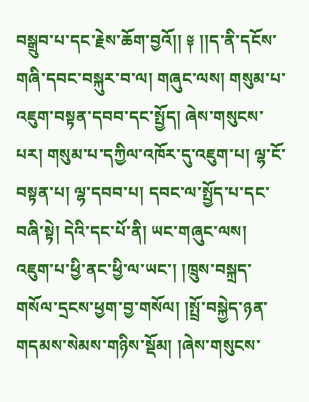བསྒྲུབ་པ་དང་རྗེས་ཆོག་བྱའོ།། ༈ །།ད་ནི་དངོས་གཞི་དབང་བསྐུར་བ་ལ། གཞུང་ལས། གསུམ་པ་འཇུག་བསྟན་དབབ་དང་སྤྱོད། ཞེས་གསུངས་པར། གསུམ་པ་དཀྱིལ་འཁོར་དུ་འཇུག་པ། ལྷ་ངོ་བསྟན་པ། ལྷ་དབབ་པ། དབང་ལ་སྤྱོད་པ་དང་བཞི་སྟེ། དེའི་དང་པོ་ནི། ཡང་གཞུང་ལས། འཇུག་པ་ཕྱི་ནང་ཕྱི་ལ་ཡང་། །ཁྲུས་བསྐྲད་གསོལ་དྲངས་ཕྱག་བྱ་གསོལ། །སྤྲོ་བསྐྱེད་ཉན་གདམས་སེམས་གཉིས་སྡོམ། །ཞེས་གསུངས་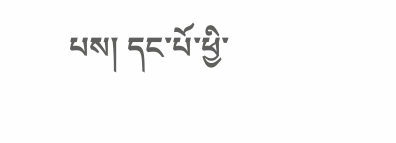པས། དང་པོ་ཕྱི་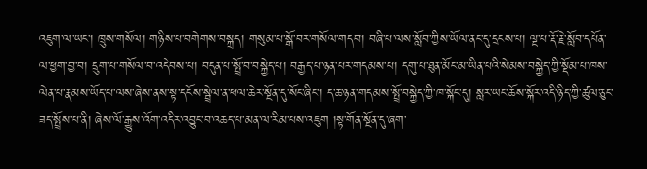འཇུག་ལ་ཡང་། ཁྲུས་གསོལ། གཉིས་པ་བགེགས་བསྐྲད། གསུམ་པ་སྒོ་བར་གསོལ་གདབ། བཞི་པ་ལས་སློབ་ཀྱིས་ཡོལ་ནང་དུ་དྲངས་པ། ལྔ་པ་རྡོ་རྗེ་སློབ་དཔོན་ལ་ཕྱག་བྱ་བ། དྲུག་པ་གསོལ་བ་འདེབས་པ། བདུན་པ་སྤྲོ་བ་བསྐྱེད་པ། བརྒྱད་པ་ཉན་པར་གདམས་པ། དགུ་པ་ཐུན་མོང་མ་ཡིན་པའི་སེམས་བསྐྱེད་ཀྱི་སྡོམ་པ་ཁས་ལེན་པ་རྣམས་ཡོད་པ་ལས་ཞེས་ནས་སྟ་དངོས་སྦྲེལ་ན་ཕལ་ཆེར་སྔོན་དུ་སོང་ཞིང་། ད་ཆ་ཉན་གདམས་སྤྲོ་བསྐྱེད་ཀྱི་ཁ་སྐོང་དུ། སླར་ཡང་ཆོས་སྐོར་འདི་ཉིད་ཀྱི་ཚུལ་ཅུང་ཟད་སྤྲོས་པ་ནི། ཞེས་ལོ་རྒྱུས་འོག་འདིར་འབྱུང་བ་འཆད་པ་མན་ལ་རིམ་པས་འཇུག །སྟ་གོན་སྔོན་དུ་ཞག་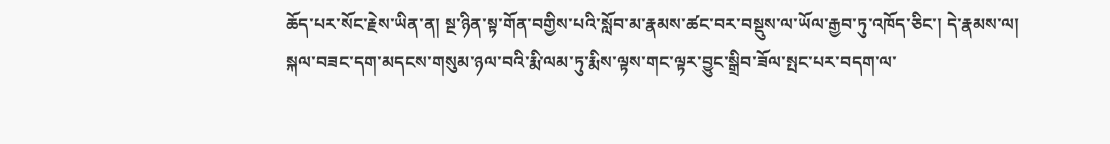ཆོད་པར་སོང་རྗེས་ཡིན་ན། སྔ་ཉིན་སྟ་གོན་བགྱིས་པའི་སློབ་མ་རྣམས་ཚང་བར་བསྡུས་ལ་ཡོལ་རྒྱབ་ཏུ་འཁོད་ཅིང་། དེ་རྣམས་ལ། སྐལ་བཟང་དག་མདངས་གསུམ་ཉལ་བའི་རྨི་ལམ་ཏུ་རྨིས་ལྟས་གང་ལྟར་བྱུང་སྒྲིབ་ཟོལ་སྤང་པར་བདག་ལ་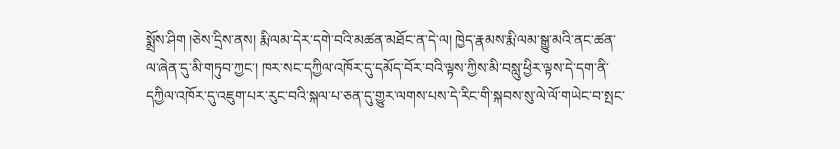སྨྲོས་ཤིག །ཅེས་དྲིས་ནས། རྨི་ལམ་དེར་དགེ་བའི་མཚན་མཐོང་ན་དེ་ལ། ཁྱེད་རྣམས་རྨི་ལམ་སྒྱུ་མའི་ནང་ཚན་ལ་ཞེན་དུ་མི་གཏུབ་ཀྱང་། ཁར་སང་དཀྱིལ་འཁོར་དུ་དམོད་བོར་བའི་ལྟས་ཀྱིས་མི་བསླུ་ཕྱིར་ལྟས་དེ་དག་ནི་དཀྱིལ་འཁོར་དུ་འཇུག་པར་རུང་བའི་སྐལ་པ་ཅན་དུ་གྱུར་ལགས་པས་དེ་རིང་གི་སྐབས་སུ་ལེ་ལོ་གཡེང་བ་སྤང་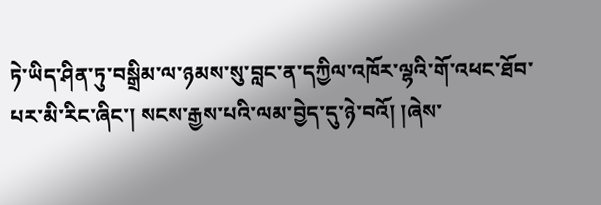ཏེ་ཡིད་ཤིན་ཏུ་བསྒྲིམ་ལ་ཉམས་སུ་བླང་ན་དཀྱིལ་འཁོར་ལྷའི་གོ་འཕང་ཐོབ་པར་མི་རིང་ཞིང་། སངས་རྒྱས་པའི་ལམ་བྱེད་དུ་ཉེ་བའོ། །ཞེས་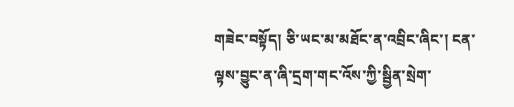གཟེང་བསྟོད། ཅི་ཡང་མ་མཐོང་ན་འབྲིང་ཞིང་། ངན་ལྟས་བྱུང་ན་ཞི་དྲག་གང་འོས་ཀྱི་སྦྱིན་སྲེག་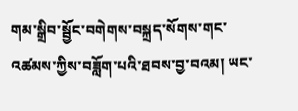གམ་སྒྲིབ་སྦྱོང་བགེགས་བསྐྲད་སོགས་གང་འཚམས་ཀྱིས་བཟློག་པའི་ཐབས་བྱ་བའམ། ཡང་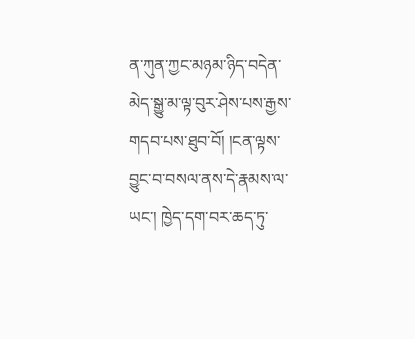ན་ཀུན་ཀྱང་མཉམ་ཉིད་བདེན་མེད་སྒྱུ་མ་ལྟ་བུར་ཤེས་པས་རྒྱས་གདབ་པས་ཐུབ་བོ། །ངན་ལྟས་བྱུང་བ་བསལ་ནས་དེ་རྣམས་ལ་ཡང་། ཁྱེད་དག་བར་ཆད་ཏུ་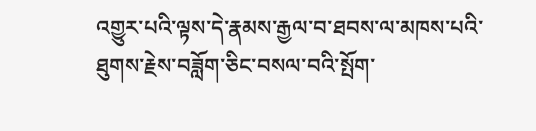འགྱུར་པའི་ལྟས་དེ་རྣམས་རྒྱལ་བ་ཐབས་ལ་མཁས་པའི་ཐུགས་རྗེས་བཟློག་ཅིང་བསལ་བའི་སྤོག་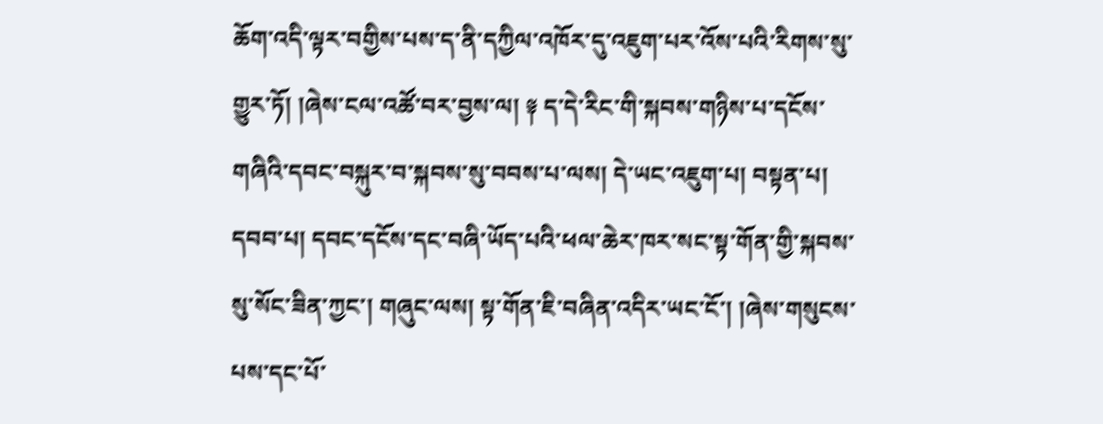ཆོག་འདི་ལྟར་བགྱིས་པས་ད་ནི་དཀྱིལ་འཁོར་དུ་འཇུག་པར་འོས་པའི་རིགས་སུ་གྱུར་ཏོ། །ཞེས་ངལ་འཚོ་བར་བྱས་ལ། ༈ ད་དེ་རིང་གི་སྐབས་གཉིས་པ་དངོས་གཞིའི་དབང་བསྐུར་བ་སྐབས་སུ་བབས་པ་ལས། དེ་ཡང་འཇུག་པ། བསྟན་པ། དབབ་པ། དབང་དངོས་དང་བཞི་ཡོད་པའི་ཕལ་ཆེར་ཁར་སང་སྟ་གོན་གྱི་སྐབས་སུ་སོང་ཟིན་ཀྱང་། གཞུང་ལས། སྟ་གོན་ཇི་བཞིན་འདིར་ཡང་ངོ་། །ཞེས་གསུངས་པས་དང་པོ་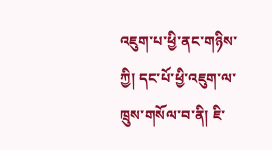འཇུག་པ་ཕྱི་ནང་གཉིས་ཀྱི། དང་པོ་ཕྱི་འཇུག་ལ་ཁྲུས་གསོལ་བ་ནི། ཇི་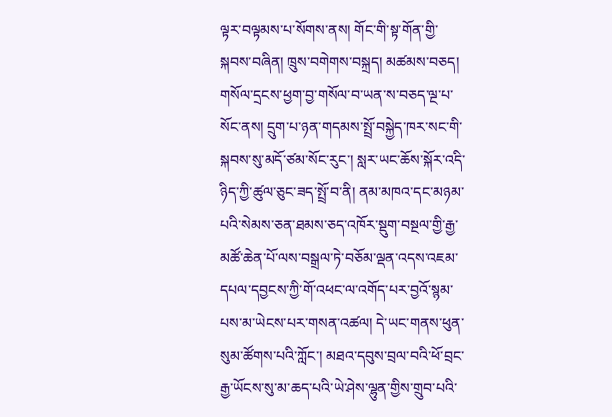ལྟར་བལྟམས་པ་སོགས་ནས། གོང་གི་སྟ་གོན་གྱི་སྐབས་བཞིན། ཁྲུས་བགེགས་བསྐྲད། མཚམས་བཅད། གསོལ་དྲངས་ཕྱག་བྱ་གསོལ་བ་ཡན་ས་བཅད་ལྔ་པ་སོང་ནས། དྲུག་པ་ཉན་གདམས་སྤྲོ་བསྐྱེད་ཁར་སང་གི་སྐབས་སུ་མདོ་ཙམ་སོང་རུང་། སླར་ཡང་ཆོས་སྐོར་འདི་ཉིད་ཀྱི་ཚུལ་ཅུང་ཟད་སྤྲོ་བ་ནི། ནམ་མཁའ་དང་མཉམ་པའི་སེམས་ཅན་ཐམས་ཅད་འཁོར་སྡུག་བསྔལ་གྱི་རྒྱ་མཚོ་ཆེན་པོ་ལས་བསྒྲལ་ཏེ་བཅོམ་ལྡན་འདས་འཇམ་དཔལ་དབྱངས་ཀྱི་གོ་འཕང་ལ་འགོད་པར་བྱའོ་སྙམ་པས་མ་ཡེངས་པར་གསན་འཚལ། དེ་ཡང་གནས་ཕུན་སུམ་ཚོགས་པའི་ཀློང་། མཐའ་དབུས་བྲལ་བའི་ཕོ་བྲང་རྒྱ་ཡོངས་སུ་མ་ཆད་པའི་ཡེ་ཤེས་ལྷུན་གྱིས་གྲུབ་པའི་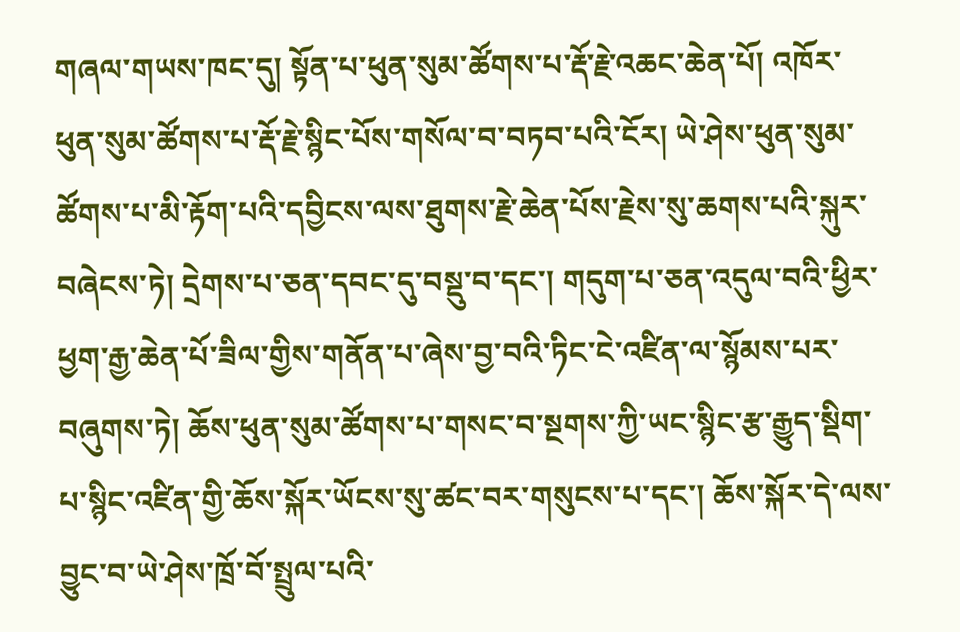གཞལ་གཡས་ཁང་དུ། སྟོན་པ་ཕུན་སུམ་ཚོགས་པ་རྡོ་རྗེ་འཆང་ཆེན་པོ། འཁོར་ཕུན་སུམ་ཚོགས་པ་རྡོ་རྗེ་སྙིང་པོས་གསོལ་བ་བཏབ་པའི་ངོར། ཡེ་ཤེས་ཕུན་སུམ་ཚོགས་པ་མི་རྟོག་པའི་དབྱིངས་ལས་ཐུགས་རྗེ་ཆེན་པོས་རྗེས་སུ་ཆགས་པའི་སྐུར་བཞེངས་ཏེ། དྲེགས་པ་ཅན་དབང་དུ་བསྡུ་བ་དང་། གདུག་པ་ཅན་འདུལ་བའི་ཕྱིར་ཕྱག་རྒྱ་ཆེན་པོ་ཟིལ་གྱིས་གནོན་པ་ཞེས་བྱ་བའི་ཏིང་ངེ་འཛིན་ལ་སྙོམས་པར་བཞུགས་ཏེ། ཆོས་ཕུན་སུམ་ཚོགས་པ་གསང་བ་སྔགས་ཀྱི་ཡང་སྙིང་རྩ་རྒྱུད་སྡིག་པ་སྙིང་འཛིན་གྱི་ཆོས་སྐོར་ཡོངས་སུ་ཚང་བར་གསུངས་པ་དང་། ཆོས་སྐོར་དེ་ལས་བྱུང་བ་ཡེ་ཤེས་ཁྲོ་བོ་སྤྲུལ་པའི་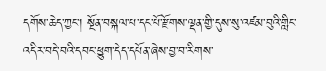དགོས་ཆེད་ཀྱང་། སྔོན་བསྐལ་པ་དང་པོ་རྫོགས་ལྡན་གྱི་དུས་སུ་འཛམ་བུའི་གླིང་འདིར་བདེ་བའི་དབང་ཕྱུག་དེད་དཔོན་ཞེས་བྱ་བ་རིགས་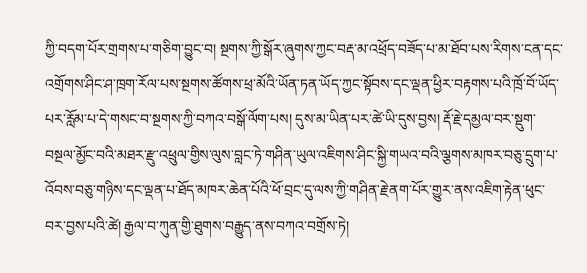ཀྱི་བདག་པོར་གྲགས་པ་གཅིག་བྱུང་བ། སྔགས་ཀྱི་སྒོར་ཞུགས་ཀྱང་བརྡ་མ་འཕྲོད་བཟོད་པ་མ་ཐོབ་པས་རིགས་ངན་དང་འགྲོགས་ཤིང་ཤ་ཁྲག་རོལ་པས་སྔགས་ཚོགས་ཕྲ་མོའི་ཡོན་ཏན་ཡོད་ཀྱང་སྟོབས་དང་ལྡན་ཕྱིར་བརྟགས་པའི་ཁྲོ་བོ་ཡོད་པར་རློམ་པ་དེ་གསང་བ་སྔགས་ཀྱི་བཀའ་བསྒོ་ལོག་པས། དུས་མ་ཡིན་པར་ཚེ་ཡི་དུས་བྱས། རྡོ་རྗེ་དམྱལ་བར་སྡུག་བསྔལ་མྱོང་བའི་མཐར་རྫུ་འཕྲུལ་གྱིས་ལུས་བླང་ཏེ་གཤིན་ཡུལ་འཇིགས་ཤིང་སྐྱི་གཡའ་བའི་ལྕགས་མཁར་བཅུ་དྲུག་པ་འོབས་བཅུ་གཉིས་དང་ལྡན་པ་ཐོད་མཁར་ཆེན་པོའི་ཕོ་བྲང་དུ་ལས་ཀྱི་གཤིན་རྗེ་ནག་པོར་གྱུར་ནས་འཇིག་རྟེན་ཕུང་བར་བྱས་པའི་ཚེ། རྒྱལ་བ་ཀུན་གྱི་ཐུགས་བརྒྱུད་ནས་བཀའ་བགྲོས་ཏེ།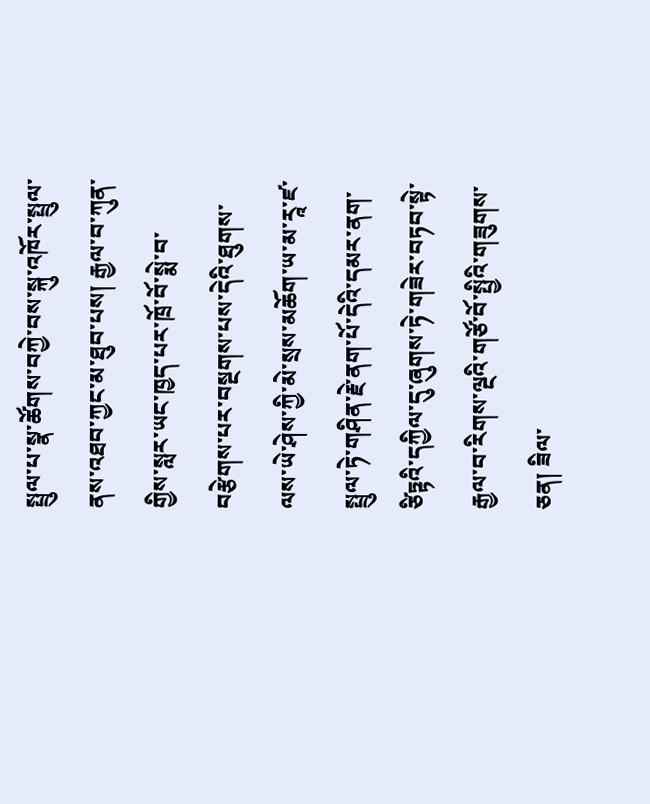སྤྲུལ་པ་སྣ་ཚོགས་བཀྱེ་བས་སྐུ་འཁོར་སྤྲུལ་ནས་འཐབ་ཀྱང་མ་ཐུབ་པས། རྒྱལ་བ་ཀུན་གྱིས་སླར་ཡང་ཁྱད་པར་ཁྲོ་བོ་སྨེ་བ་བརྩེགས་པར་བསྔགས་པས་དེའི་ཐུགས་ལས་ཡེ་ཤེས་ཀྱི་མེ་སྲས་མཆོག་ཡ་མ་རཱ་ཛ་སྤྲུལ་ཏེ་གཤིན་རྗེ་ནག་པོ་དེའི་དམར་ནག་ཙིཏྟའི་དཀྱིལ་དུ་ཞུགས་ཏེ་གཟེར་བཏབ་སྟེ་རྒྱལ་བ་རིགས་ལྔའི་གཙོ་བོ་སྤྱིའི་གཟུགས་ཅན། ཟིལ་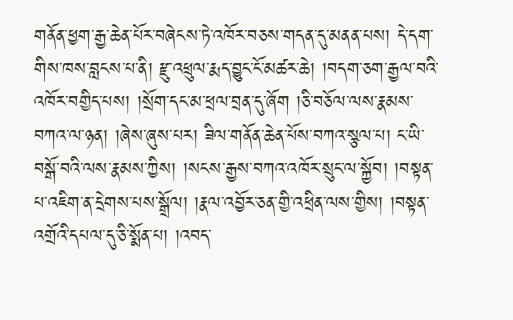གནོན་ཕྱག་རྒྱ་ཆེན་པོར་བཞེངས་ཏེ་འཁོར་བཅས་གདན་དུ་མནན་པས། དེ་དག་གིས་ཁས་བླངས་པ་ནི། རྫུ་འཕྲུལ་རྨད་བྱུང་ངོ་མཚར་ཆེ། །བདག་ཅག་རྒྱལ་བའི་འཁོར་བགྱིད་པས། །སྲོག་དང་མ་ཕྲལ་བྲན་དུ་ཞོག །ཅི་བཅོལ་ལས་རྣམས་བཀའ་ལ་ཉན། །ཞེས་ཞུས་པར། ཟིལ་གནོན་ཆེན་པོས་བཀའ་སྩལ་པ། ང་ཡི་བསྒོ་བའི་ལས་རྣམས་ཀྱིས། །སངས་རྒྱས་བཀའ་འཁོར་སྲུང་ལ་སྐྱོབ། །བསྟན་པ་འཇིག་ན་དྲེགས་པས་སྒྲོལ། །རྣལ་འབྱོར་ཅན་གྱི་འཕྲིན་ལས་གྱིས། །བསྟན་འགྲོའི་དཔལ་དུ་ཅི་སྨོན་པ། །འབད་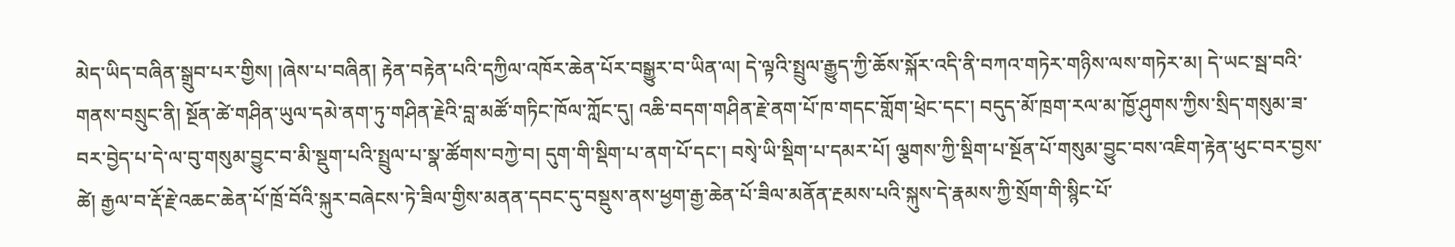མེད་ཡིད་བཞིན་སྒྲུབ་པར་གྱིས། །ཞེས་པ་བཞིན། རྟེན་བརྟེན་པའི་དཀྱིལ་འཁོར་ཆེན་པོར་བསྒྱུར་བ་ཡིན་ལ། དེ་ལྟའི་སྤྲུལ་རྒྱུད་ཀྱི་ཆོས་སྐོར་འདི་ནི་བཀའ་གཏེར་གཉིས་ལས་གཏེར་མ། དེ་ཡང་སྦ་བའི་གནས་བསྲུང་ནི། སྔོན་ཚེ་གཤིན་ཡུལ་དམེ་ནག་ཏུ་གཤིན་རྗེའི་བླ་མཚོ་གཏིང་ཁོལ་ཀློང་དུ། འཆི་བདག་གཤིན་རྗེ་ནག་པོ་ཁ་གདང་གློག་ཕྲེང་དང་། བདུད་མོ་ཁྲག་རལ་མ་ཁྱོ་ཤུགས་ཀྱིས་སྲིད་གསུམ་ཟ་བར་བྱེད་པ་དེ་ལ་བུ་གསུམ་བྱུང་བ་མི་སྡུག་པའི་སྤྲུལ་པ་སྣ་ཚོགས་བཀྱེ་བ། དུག་གི་སྡིག་པ་ནག་པོ་དང་། བསྭེ་ཡི་སྡིག་པ་དམར་པོ། ལྕགས་ཀྱི་སྡིག་པ་སྔོན་པོ་གསུམ་བྱུང་བས་འཇིག་རྟེན་ཕུང་བར་བྱས་ཚེ། རྒྱལ་བ་རྡོ་རྗེ་འཆང་ཆེན་པོ་ཁྲོ་བོའི་སྐུར་བཞེངས་ཏེ་ཟིལ་གྱིས་མནན་དབང་དུ་བསྡུས་ནས་ཕྱག་རྒྱ་ཆེན་པོ་ཟིལ་མནོན་རྔམས་པའི་སྐུས་དེ་རྣམས་ཀྱི་སྲོག་གི་སྙིང་པོ་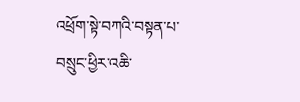འཕྲོག་སྟེ་བཀའི་བསྟན་པ་བསྲུང་ཕྱིར་འཆི་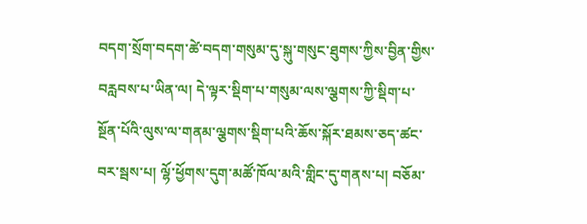བདག་སྲོག་བདག་ཚེ་བདག་གསུམ་དུ་སྐུ་གསུང་ཐུགས་ཀྱིས་བྱིན་གྱིས་བརླབས་པ་ཡིན་ལ། དེ་ལྟར་སྡིག་པ་གསུམ་ལས་ལྕགས་ཀྱི་སྡིག་པ་སྔོན་པོའི་ལུས་ལ་གནམ་ལྕགས་སྡིག་པའི་ཆོས་སྐོར་ཐམས་ཅད་ཚང་བར་སྦས་པ། ལྷོ་ཕྱོགས་དུག་མཚོ་ཁོལ་མའི་གླིང་དུ་གནས་པ། བཅོམ་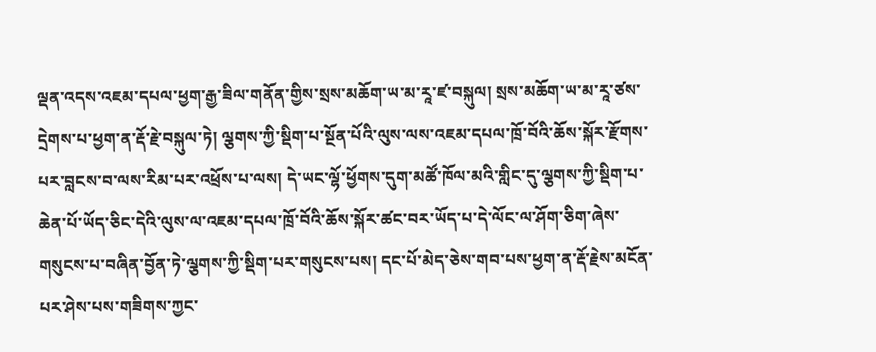ལྡན་འདས་འཇམ་དཔལ་ཕྱག་རྒྱ་ཟིལ་གནོན་གྱིས་སྲས་མཆོག་ཡ་མ་རཱ་ཛ་བསྐུལ། སྲས་མཆོག་ཡ་མ་རཱ་ཙས་དྲེགས་པ་ཕྱག་ན་རྡོ་རྗེ་བསྐུལ་ཏེ། ལྕགས་ཀྱི་སྡིག་པ་སྔོན་པོའི་ལུས་ལས་འཇམ་དཔལ་ཁྲོ་བོའི་ཆོས་སྐོར་རྫོགས་པར་བླངས་བ་ལས་རིམ་པར་འཕྲོས་པ་ལས། དེ་ཡང་ལྷོ་ཕྱོགས་དུག་མཚོ་ཁོལ་མའི་གླིང་དུ་ལྕགས་ཀྱི་སྡིག་པ་ཆེན་པོ་ཡོད་ཅིང་དེའི་ལུས་ལ་འཇམ་དཔལ་ཁྲོ་བོའི་ཆོས་སྐོར་ཚང་བར་ཡོད་པ་དེ་ལོང་ལ་ཤོག་ཅིག་ཞེས་གསུངས་པ་བཞིན་བྱོན་ཏེ་ལྕགས་ཀྱི་སྡིག་པར་གསུངས་པས། དང་པོ་མེད་ཅེས་གབ་པས་ཕྱག་ན་རྡོ་རྗེས་མངོན་པར་ཤེས་པས་གཟིགས་ཀྱང་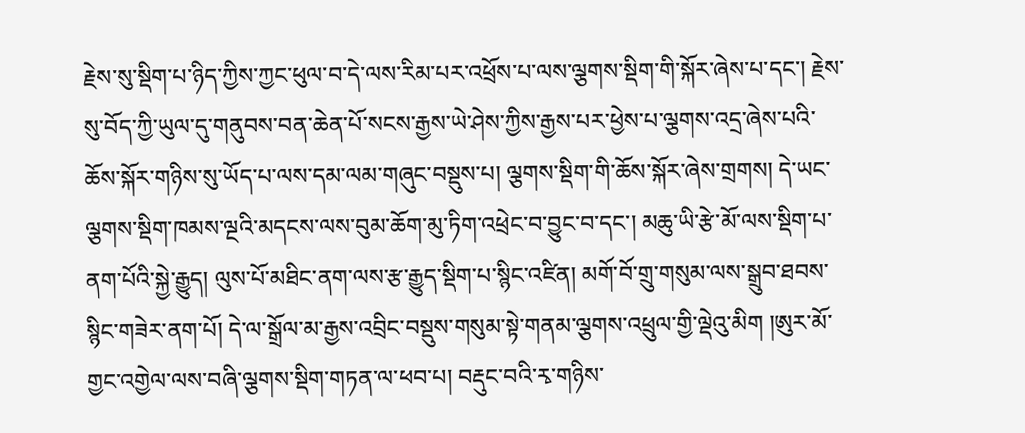རྗེས་སུ་སྡིག་པ་ཉིད་ཀྱིས་ཀྱང་ཕུལ་བ་དེ་ལས་རིམ་པར་འཕྲོས་པ་ལས་ལྕགས་སྡིག་གི་སྐོར་ཞེས་པ་དང་། རྗེས་སུ་བོད་ཀྱི་ཡུལ་དུ་གནུབས་བན་ཆེན་པོ་སངས་རྒྱས་ཡེ་ཤེས་ཀྱིས་རྒྱས་པར་ཕྱེས་པ་ལྕགས་འདྲ་ཞེས་པའི་ཆོས་སྐོར་གཉིས་སུ་ཡོད་པ་ལས་དམ་ལམ་གཞུང་བསྡུས་པ། ལྕགས་སྡིག་གི་ཆོས་སྐོར་ཞེས་གྲགས། དེ་ཡང་ལྕགས་སྡིག་ཁམས་ལྔའི་མདངས་ལས་བུམ་ཆོག་མུ་ཏིག་འཕྲེང་བ་བྱུང་བ་དང་། མཆུ་ཡི་རྩེ་མོ་ལས་སྡིག་པ་ནག་པོའི་སྐྱེ་རྒྱུད། ལུས་པོ་མཐིང་ནག་ལས་རྩ་རྒྱུད་སྡིག་པ་སྙིང་འཛིན། མགོ་བོ་གྲུ་གསུམ་ལས་སྒྲུབ་ཐབས་སྙིང་གཟེར་ནག་པོ། དེ་ལ་སྒྲོལ་མ་རྒྱས་འབྲིང་བསྡུས་གསུམ་སྟེ་གནམ་ལྕགས་འཕྲུལ་གྱི་ལྡེའུ་མིག །ཨུར་མོ་གྱང་འགྱེལ་ལས་བཞི་ལྕགས་སྡིག་གཏན་ལ་ཕབ་པ། བརྡུང་བའི་རྭ་གཉིས་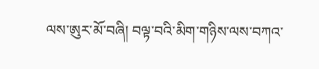ལས་ཨུར་མོ་བཞི། བལྟ་བའི་མིག་གཉིས་ལས་བཀའ་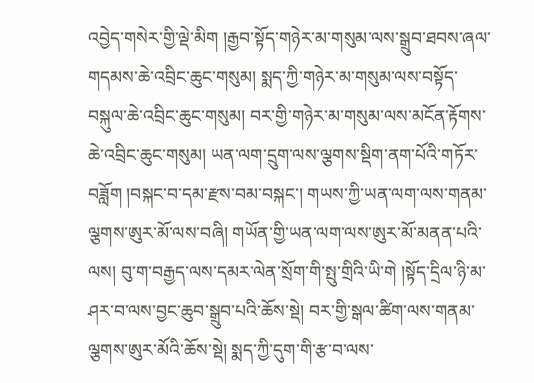འབྱེད་གསེར་གྱི་ལྡེ་མིག །རྒྱབ་སྟོད་གཉེར་མ་གསུམ་ལས་སྒྲུབ་ཐབས་ཞལ་གདམས་ཆེ་འབྲིང་ཆུང་གསུམ། སྨད་ཀྱི་གཉེར་མ་གསུམ་ལས་བསྟོད་བསྐུལ་ཆེ་འབྲིང་ཆུང་གསུམ། བར་གྱི་གཉེར་མ་གསུམ་ལས་མངོན་རྟོགས་ཆེ་འབྲིང་ཆུང་གསུམ། ཡན་ལག་དྲུག་ལས་ལྕགས་སྡིག་ནག་པོའི་གཏོར་བཟློག །བསྐང་བ་དམ་རྫས་བམ་བསྐང་། གཡས་ཀྱི་ཡན་ལག་ལས་གནམ་ལྕགས་ཨུར་མོ་ལས་བཞི། གཡོན་གྱི་ཡན་ལག་ལས་ཨུར་མོ་མནན་པའི་ལས། བུ་ག་བརྒྱད་ལས་དམར་ལེན་སྲོག་གི་སྤུ་གྲིའི་ཡི་གེ །སྟོད་དྲིལ་ཉི་མ་ཤར་བ་ལས་བྱང་ཆུབ་སྒྲུབ་པའི་ཆོས་སྡེ། བར་གྱི་སྒལ་ཚིག་ལས་གནམ་ལྕགས་ཨུར་མོའི་ཆོས་སྡེ། སྨད་ཀྱི་དུག་གི་རྩ་བ་ལས་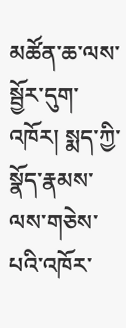མཚོན་ཆ་ལས་སྦྱོར་དུག་འཁོར། སྨད་ཀྱི་སྣོད་རྣམས་ལས་གཅེས་པའི་འཁོར་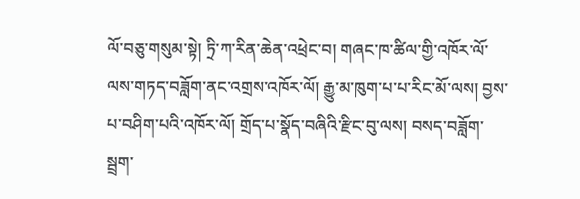ལོ་བཅུ་གསུམ་སྟེ། ཏྲི་ཀ་རིན་ཆེན་འཕྲེང་བ། གཞང་ཁ་ཚིལ་གྱི་འཁོར་ལོ་ལས་གཏད་བཟློག་ནང་འགྲས་འཁོར་ལོ། རྒྱུ་མ་ཁུག་པ་པ་རིང་མོ་ལས། བྱས་པ་བཤིག་པའི་འཁོར་ལོ། གྲོད་པ་སྣོད་བཞིའི་རྫིང་བུ་ལས། བསད་བཟློག་སྦྲག་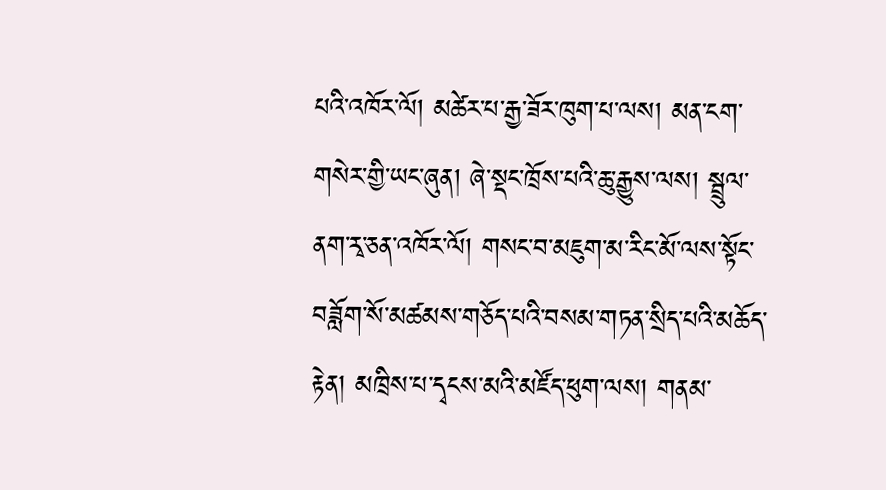པའི་འཁོར་ལོ། མཚེར་པ་རྒྱ་ཟོར་ཁུག་པ་ལས། མན་ངག་གསེར་གྱི་ཡང་ཞུན། ཞེ་སྡང་ཁྲོས་པའི་ཆུ་རྒྱུས་ལས། སྦྲུལ་ནག་རྭ་ཅན་འཁོར་ལོ། གསང་བ་མཇུག་མ་རིང་མོ་ལས་སྟོང་བཟློག་སོ་མཚམས་གཅོད་པའི་བསམ་གཏན་སྲིད་པའི་མཆོད་རྟེན། མཁྲིས་པ་དྭངས་མའི་མཛོད་ཕུག་ལས། གནམ་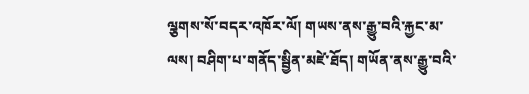ལྕགས་སོ་བདར་འཁོར་ལོ། གཡས་ནས་རྒྱུ་བའི་རྐྱང་མ་ལས། བཤིག་པ་གནོད་སྦྱིན་མཛེ་ཐོད། གཡོན་ནས་རྒྱུ་བའི་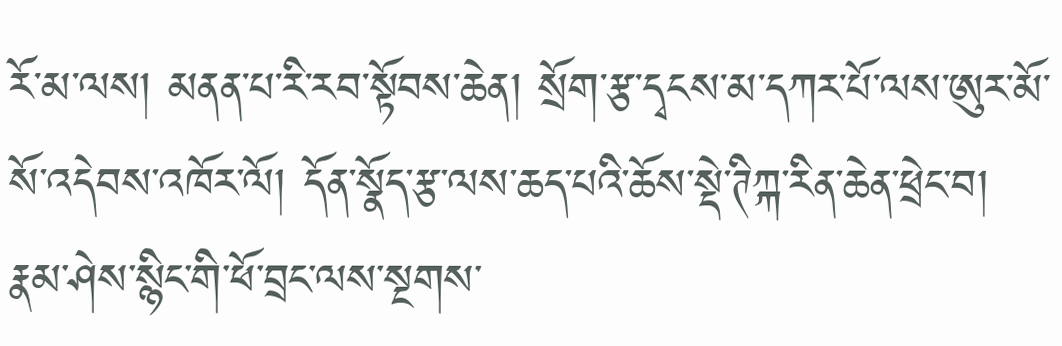རོ་མ་ལས། མནན་པ་རི་རབ་སྟོབས་ཆེན། སྲོག་རྩ་དྭངས་མ་དཀར་པོ་ལས་ཨུར་མོ་སོ་འདེབས་འཁོར་ལོ། དོན་སྣོད་རྩ་ལས་ཆད་པའི་ཆོས་སྡེ་ཊིཀྐ་རིན་ཆེན་ཕྲེང་བ། རྣམ་ཤེས་སྙིང་གི་ཕོ་བྲང་ལས་སྔགས་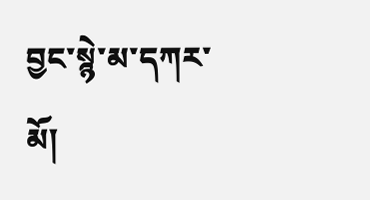བྱང་སྙེ་མ་དཀར་མོ།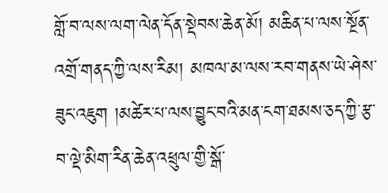གློ་བ་ལས་ལག་ལེན་དོན་སྡེབས་ཆེན་མོ། མཆིན་པ་ལས་སྔོན་འགྲོ་གནད་ཀྱི་ལས་རིམ། མཁལ་མ་ལས་རབ་གནས་ཡེ་ཤེས་ཟུང་འཇུག །མཚེར་པ་ལས་བྱུང་བའི་མན་ངག་ཐམས་ཅད་ཀྱི་རྩ་བ་ལྡེ་མིག་རིན་ཆེན་འཕྲུལ་གྱི་སྒོ་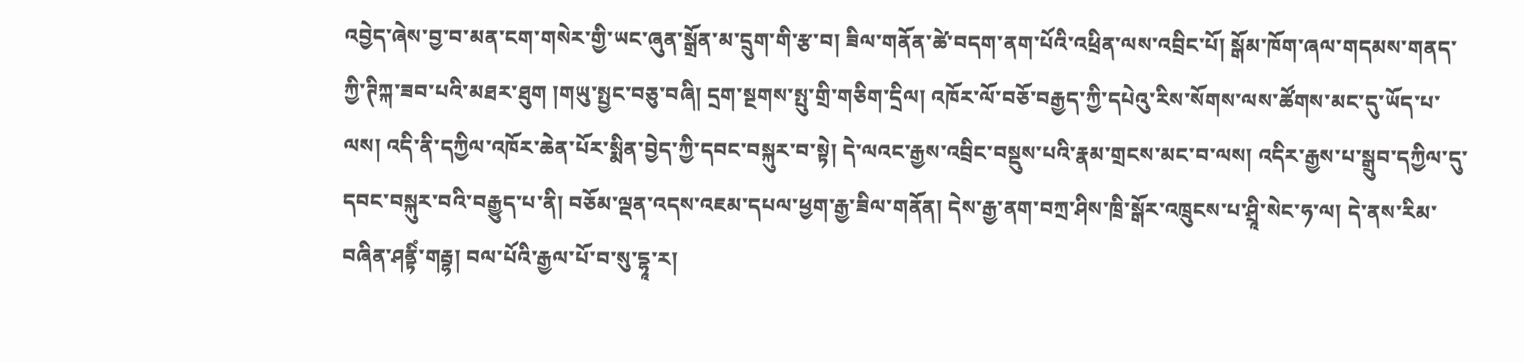འབྱེད་ཞེས་བྱ་བ་མན་ངག་གསེར་གྱི་ཡང་ཞུན་སྒྲོན་མ་དྲུག་གི་རྩ་བ། ཟིལ་གནོན་ཚེ་བདག་ནག་པོའི་འཕྲིན་ལས་འབྲིང་པོ། སྒོམ་ཁོག་ཞལ་གདམས་གནད་ཀྱི་ཊིཀྐ་ཟབ་པའི་མཐར་ཐུག །གཡུ་སྤྱང་བཅུ་བཞི། དྲག་སྔགས་སྤུ་གྲི་གཅིག་དྲིལ། འཁོར་ལོ་བཅོ་བརྒྱད་ཀྱི་དཔེའུ་རིས་སོགས་ལས་ཚོགས་མང་དུ་ཡོད་པ་ལས། འདི་ནི་དཀྱིལ་འཁོར་ཆེན་པོར་སྨིན་བྱེད་ཀྱི་དབང་བསྐུར་བ་སྟེ། དེ་ལའང་རྒྱས་འབྲིང་བསྡུས་པའི་རྣམ་གྲངས་མང་བ་ལས། འདིར་རྒྱས་པ་སྒྲུབ་དཀྱིལ་དུ་དབང་བསྐུར་བའི་བརྒྱུད་པ་ནི། བཅོམ་ལྡན་འདས་འཇམ་དཔལ་ཕྱག་རྒྱ་ཟིལ་གནོན། དེས་རྒྱ་ནག་བཀྲ་ཤིས་ཁྲི་སྒོར་འཁྲུངས་པ་ཤྲཱི་སེང་ཧ་ལ། དེ་ནས་རིམ་བཞིན་ཤནྟིཾ་གརྦྷ། བལ་པོའི་རྒྱལ་པོ་བ་སུ་དྷཱ་ར།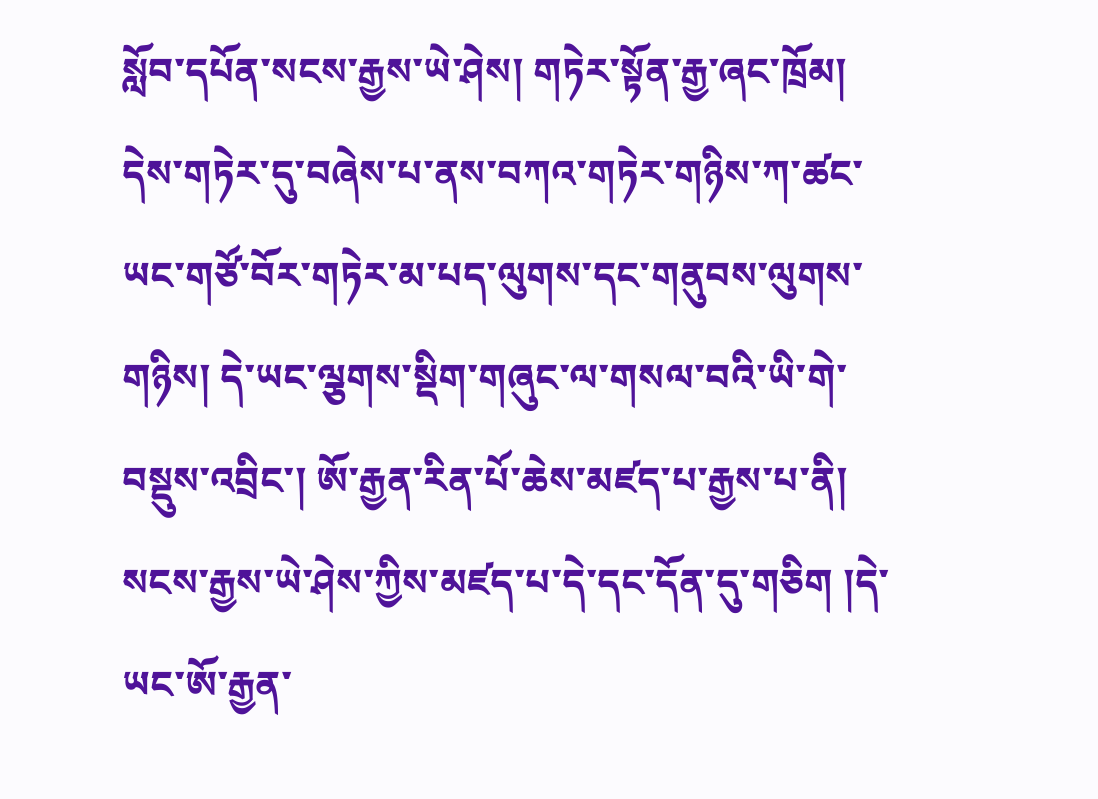སློབ་དཔོན་སངས་རྒྱས་ཡེ་ཤེས། གཏེར་སྟོན་རྒྱ་ཞང་ཁྲོམ། དེས་གཏེར་དུ་བཞེས་པ་ནས་བཀའ་གཏེར་གཉིས་ཀ་ཚང་ཡང་གཙོ་བོར་གཏེར་མ་པད་ལུགས་དང་གནུབས་ལུགས་གཉིས། དེ་ཡང་ལྕགས་སྡིག་གཞུང་ལ་གསལ་བའི་ཡི་གེ་བསྡུས་འབྲིང་། ཨོ་རྒྱན་རིན་པོ་ཆེས་མཛད་པ་རྒྱས་པ་ནི། སངས་རྒྱས་ཡེ་ཤེས་ཀྱིས་མཛད་པ་དེ་དང་དོན་དུ་གཅིག །དེ་ཡང་ཨོ་རྒྱན་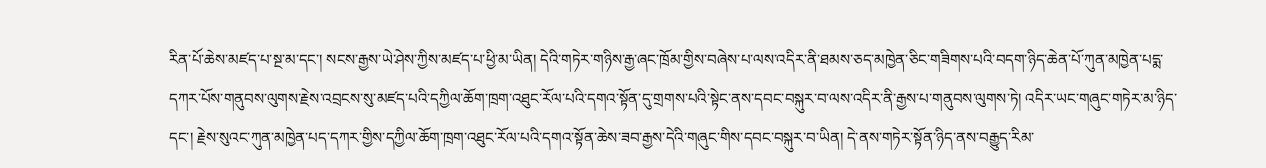རིན་པོ་ཆེས་མཛད་པ་སྔ་མ་དང་། སངས་རྒྱས་ཡེ་ཤེས་ཀྱིས་མཛད་པ་ཕྱི་མ་ཡིན། དེའི་གཏེར་གཉིས་རྒྱ་ཞང་ཁྲོམ་གྱིས་བཞེས་པ་ལས་འདིར་ནི་ཐམས་ཅད་མཁྱེན་ཅིང་གཟིགས་པའི་བདག་ཉིད་ཆེན་པོ་ཀུན་མཁྱེན་པདྨ་དཀར་པོས་གནུབས་ལུགས་རྗེས་འབྲངས་སུ་མཛད་པའི་དཀྱིལ་ཆོག་ཁྲག་འཐུང་རོལ་པའི་དགའ་སྟོན་དུ་གྲགས་པའི་སྟེང་ནས་དབང་བསྐུར་བ་ལས་འདིར་ནི་རྒྱས་པ་གནུབས་ལུགས་ཏེ། འདིར་ཡང་གཞུང་གཏེར་མ་ཉིད་དང་། རྗེས་སུའང་ཀུན་མཁྱེན་པད་དཀར་གྱིས་དཀྱིལ་ཆོག་ཁྲག་འཐུང་རོལ་པའི་དགའ་སྟོན་ཆེས་ཟབ་རྒྱས་དེའི་གཞུང་གིས་དབང་བསྐུར་བ་ཡིན། དེ་ནས་གཏེར་སྟོན་ཉིད་ནས་བརྒྱུད་རིམ་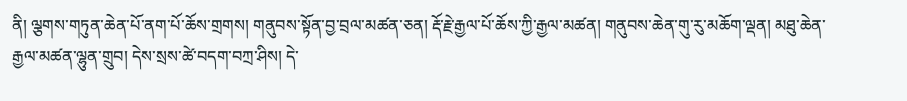ནི། ལྕགས་གཏུན་ཆེན་པོ་ནག་པོ་ཆོས་གྲགས། གནུབས་སྟོན་བྱ་བྲལ་མཚན་ཅན། རྡོ་རྗེ་རྒྱལ་པོ་ཆོས་ཀྱི་རྒྱལ་མཚན། གནུབས་ཆེན་གུ་རུ་མཆོག་ལྡན། མཐུ་ཆེན་རྒྱལ་མཚན་ལྷུན་གྲུབ། དེས་སྲས་ཚེ་བདག་བཀྲ་ཤིས། དེ་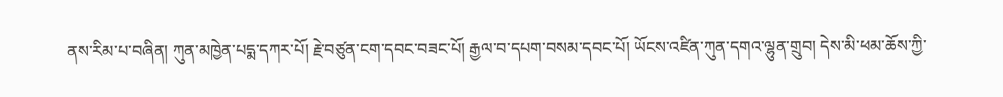ནས་རིམ་པ་བཞིན། ཀུན་མཁྱེན་པདྨ་དཀར་པོ། རྗེ་བཙུན་ངག་དབང་བཟང་པོ། རྒྱལ་བ་དཔག་བསམ་དབང་པོ། ཡོངས་འཛིན་ཀུན་དགའ་ལྷུན་གྲུབ། དེས་མི་ཕམ་ཆོས་ཀྱི་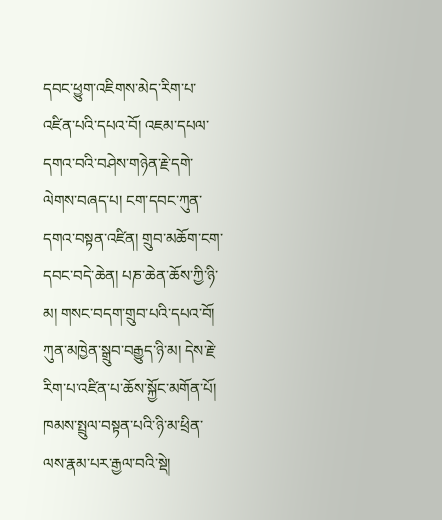དབང་ཕྱུག་འཇིགས་མེད་རིག་པ་འཛིན་པའི་དཔའ་བོ། འཇམ་དཔལ་དགའ་བའི་བཤེས་གཉེན་རྗེ་དགེ་ལེགས་བཞད་པ། ངག་དབང་ཀུན་དགའ་བསྟན་འཛིན། གྲུབ་མཆོག་ངག་དབང་བདེ་ཆེན། པཎ་ཆེན་ཆོས་ཀྱི་ཉི་མ། གསང་བདག་གྲུབ་པའི་དཔའ་བོ། ཀུན་མཁྱེན་སྒྲུབ་བརྒྱུད་ཉི་མ། དེས་རྗེ་རིག་པ་འཛིན་པ་ཆོས་སྐྱོང་མགོན་པོ། ཁམས་སྤྲུལ་བསྟན་པའི་ཉི་མ་ཕྲིན་ལས་རྣམ་པར་རྒྱལ་བའི་སྡེ།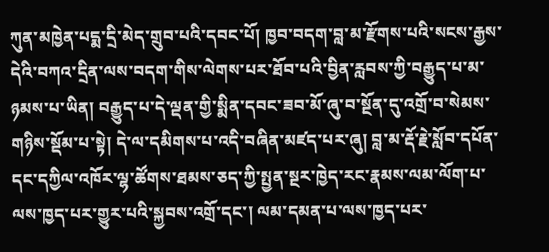ཀུན་མཁྱེན་པདྨ་དྲི་མེད་གྲུབ་པའི་དབང་པོ། ཁྱབ་བདག་བླ་མ་རྫོགས་པའི་སངས་རྒྱས་དེའི་བཀའ་དྲིན་ལས་བདག་གིས་ལེགས་པར་ཐོབ་པའི་བྱིན་རླབས་ཀྱི་བརྒྱུད་པ་མ་ཉམས་པ་ཡིན། བརྒྱུད་པ་དེ་ལྡན་གྱི་སྨིན་དབང་ཟབ་མོ་ཞུ་བ་སྔོན་དུ་འགྲོ་བ་སེམས་གཉིས་སྡོམ་པ་སྟེ། དེ་ལ་དམིགས་པ་འདི་བཞིན་མཛད་པར་ཞུ། བླ་མ་རྡོ་རྗེ་སློབ་དཔོན་དང་དཀྱིལ་འཁོར་ལྷ་ཚོགས་ཐམས་ཅད་ཀྱི་སྤྱན་སྔར་ཁྱེད་རང་རྣམས་ལམ་ལོག་པ་ལས་ཁྱད་པར་གྱུར་པའི་སྐྱབས་འགྲོ་དང་། ལམ་དམན་པ་ལས་ཁྱད་པར་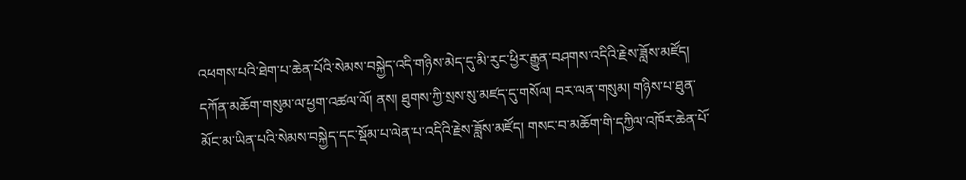འཕགས་པའི་ཐེག་པ་ཆེན་པོའི་སེམས་བསྐྱེད་འདི་གཉིས་མེད་དུ་མི་རུང་ཕྱིར་རྒྱུན་བཤགས་འདིའི་རྗེས་ཟློས་མཛོད། དཀོན་མཆོག་གསུམ་ལ་ཕྱག་འཚལ་ལོ། ནས། ཐུགས་ཀྱི་སྲས་སུ་མཛད་དུ་གསོལ། བར་ལན་གསུམ། གཉིས་པ་ཐུན་མོང་མ་ཡིན་པའི་སེམས་བསྐྱེད་དང་སྡོམ་པ་ལེན་པ་འདིའི་རྗེས་ཟློས་མཛོད། གསང་བ་མཆོག་གི་དཀྱིལ་འཁོར་ཆེན་པོ་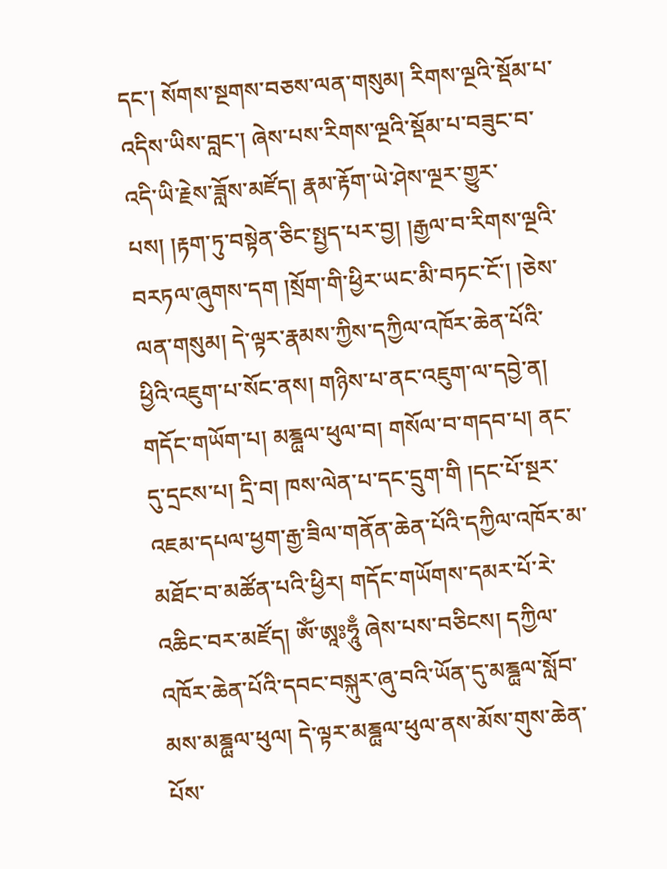དང་། སོགས་སྔགས་བཅས་ལན་གསུམ། རིགས་ལྔའི་སྡོམ་པ་འདིས་ཡིས་བླང་། ཞེས་པས་རིགས་ལྔའི་སྡོམ་པ་བཟུང་བ་འདི་ཡི་རྗེས་ཟློས་མཛོད། རྣམ་རྟོག་ཡེ་ཤེས་ལྔར་གྱུར་པས། །རྟག་ཏུ་བསྟེན་ཅིང་སྤྱད་པར་བྱ། །རྒྱལ་བ་རིགས་ལྔའི་བརཏལ་ཞུགས་དག །སྲོག་གི་ཕྱིར་ཡང་མི་བཏང་ངོ་། །ཅེས་ལན་གསུམ། དེ་ལྟར་རྣམས་ཀྱིས་དཀྱིལ་འཁོར་ཆེན་པོའི་ཕྱིའི་འཇུག་པ་སོང་ནས། གཉིས་པ་ནང་འཇུག་ལ་དབྱེ་ན། གདོང་གཡོག་པ། མཎྜྻལ་ཕུལ་བ། གསོལ་བ་གདབ་པ། ནང་དུ་དྲངས་པ། དྲི་བ། ཁས་ལེན་པ་དང་དྲུག་གི །དང་པོ་སྔར་འཇམ་དཔལ་ཕྱག་རྒྱ་ཟིལ་གནོན་ཆེན་པོའི་དཀྱིལ་འཁོར་མ་མཐོང་བ་མཚོན་པའི་ཕྱིར། གདོང་གཡོགས་དམར་པོ་རེ་འཆིང་བར་མཛོད། ཨོཾ་ཨཱཿཧཱུྃ ཞེས་པས་བཅིངས། དཀྱིལ་འཁོར་ཆེན་པོའི་དབང་བསྐུར་ཞུ་བའི་ཡོན་དུ་མཎྜྻལ་སློབ་མས་མཎྜྻལ་ཕུལ། དེ་ལྟར་མཎྜྻལ་ཕུལ་ནས་མོས་གུས་ཆེན་པོས་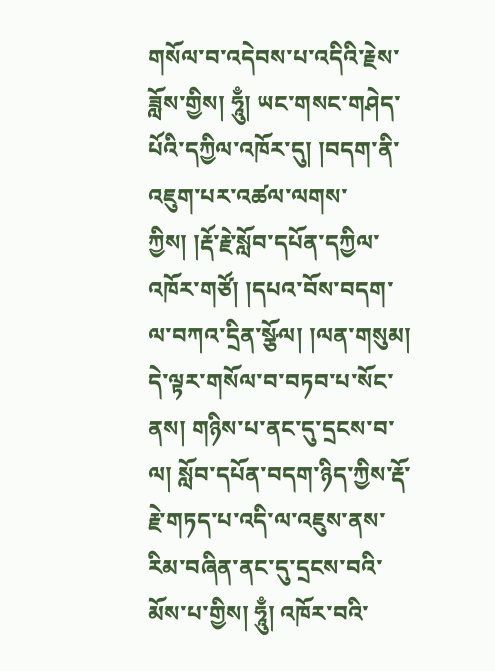གསོལ་བ་འདེབས་པ་འདིའི་རྗེས་ཟློས་གྱིས། ཧཱུྃ། ཡང་གསང་གཤེད་པོའི་དཀྱིལ་འཁོར་དུ། །བདག་ནི་འཇུག་པར་འཚལ་ལགས་ཀྱིས། །རྡོ་རྗེ་སློབ་དཔོན་དཀྱིལ་འཁོར་གཙོ། །དཔའ་བོས་བདག་ལ་བཀའ་དྲིན་སྩོལ། །ལན་གསུམ། དེ་ལྟར་གསོལ་བ་བཏབ་པ་སོང་ནས། གཉིས་པ་ནང་དུ་དྲངས་བ་ལ། སློབ་དཔོན་བདག་ཉིད་ཀྱིས་རྡོ་རྗེ་གཏད་པ་འདི་ལ་འཇུས་ནས་རིམ་བཞིན་ནང་དུ་དྲངས་བའི་མོས་པ་གྱིས། ཧཱུྃ། འཁོར་བའི་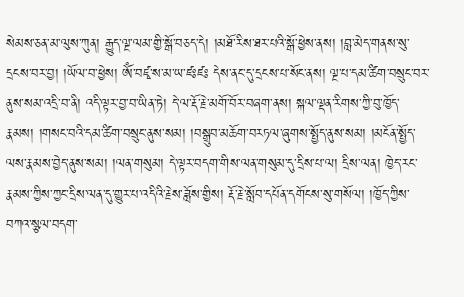སེམས་ཅན་མ་ལུས་ཀུན། རྒྱུད་ལྔ་ལམ་གྱི་སྒོ་བཅད་དེ། །མཐོ་རིས་ཐར་པའི་སྒོ་ཕྱེས་ནས། །བླ་མེད་གནས་སུ་དྲངས་བར་བྱ། །ཡོལ་བ་ཕྱེས། ཨོཾ་བཛྭ་ས་མ་ཡ་ཛཿཛཿ དེས་ནང་དུ་དྲངས་པ་སོང་ནས། ལྔ་པ་དམ་ཚིག་བསྲུང་བར་ནུས་སམ་འདྲི་བ་ནི། འདི་ལྟར་བྱ་བ་ཡིན་ཏེ། དེ་ལ་རྡོ་རྗེ་མགོ་བོར་བཞག་ནས། སྐལ་ལྡན་རིགས་ཀྱི་བུ་ཁྱོད་རྣམས། །གསང་བའི་དམ་ཚིག་བསྲུང་ནུས་སམ། །བསྒྲུབ་མཆོག་བརཏལ་ཞུགས་སྤྱོད་ནུས་སམ། །མངོན་སྤྱོད་ལས་རྣམས་བྱེད་ནུས་སམ། །ལན་གསུམ། དེ་ལྟར་བདག་གིས་ལན་གསུམ་དུ་དྲིས་པ་ལ། དྲིས་ལན། ཁྱེད་རང་རྣམས་ཀྱིས་ཀྱང་དྲིས་ལན་དུ་གྱུར་པ་འདིའི་རྗེས་ཟློས་གྱིས། རྡོ་རྗེ་སློབ་དཔོན་དགོངས་སུ་གསོལ། །ཁྱོད་ཀྱིས་བཀའ་སྩལ་བདག་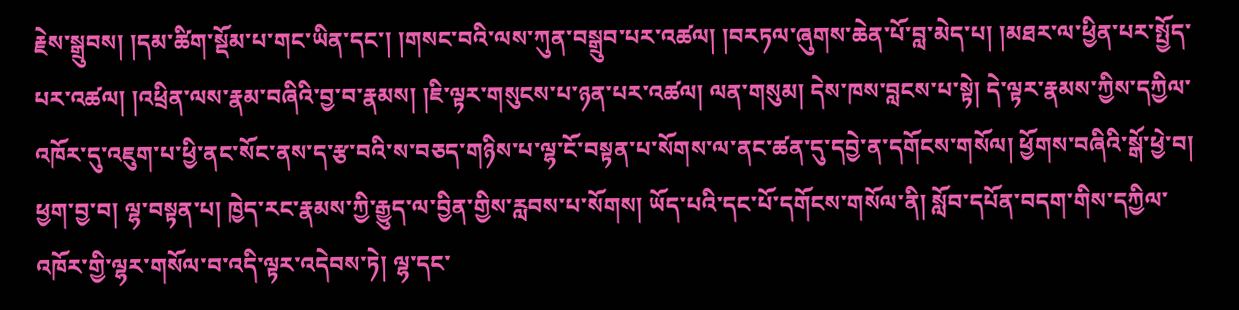རྗེས་སྒྲུབས། །དམ་ཚིག་སྡོམ་པ་གང་ཡིན་དང་། །གསང་བའི་ལས་ཀུན་བསྒྲུབ་པར་འཚལ། །བརཏལ་ཞུགས་ཆེན་པོ་བླ་མེད་པ། །མཐར་ལ་ཕྱིན་པར་སྤྱོད་པར་འཚལ། །འཕྲིན་ལས་རྣམ་བཞིའི་བྱ་བ་རྣམས། །ཇི་ལྟར་གསུངས་པ་ཉན་པར་འཚལ། ལན་གསུམ། དེས་ཁས་བླངས་པ་སྟེ། དེ་ལྟར་རྣམས་ཀྱིས་དཀྱིལ་འཁོར་དུ་འཇུག་པ་ཕྱི་ནང་སོང་ནས་ད་རྩ་བའི་ས་བཅད་གཉིས་པ་ལྷ་ངོ་བསྟན་པ་སོགས་ལ་ནང་ཚན་དུ་དབྱེ་ན་དགོངས་གསོལ། ཕྱོགས་བཞིའི་སྒོ་ཕྱེ་བ། ཕྱག་བྱ་བ། ལྷ་བསྟན་པ། ཁྱེད་རང་རྣམས་ཀྱི་རྒྱུད་ལ་བྱིན་གྱིས་རླབས་པ་སོགས། ཡོད་པའི་དང་པོ་དགོངས་གསོལ་ནི། སློབ་དཔོན་བདག་གིས་དཀྱིལ་འཁོར་གྱི་ལྷར་གསོལ་བ་འདི་ལྟར་འདེབས་ཏེ། ལྷ་དང་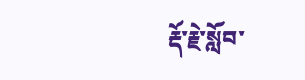རྡོ་རྗེ་སློབ་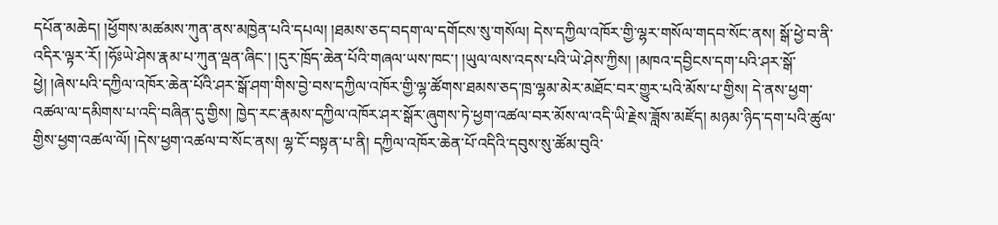དཔོན་མཆེད། །ཕྱོགས་མཚམས་ཀུན་ནས་མཁྱེན་པའི་དཔལ། །ཐམས་ཅད་བདག་ལ་དགོངས་སུ་གསོལ། དེས་དཀྱིལ་འཁོར་གྱི་ལྷར་གསོལ་གདབ་སོང་ནས། སྒོ་ཕྱེ་བ་ནི་འདིར་ལྟར་རོ། །ཧོཿཡེ་ཤེས་རྣམ་པ་ཀུན་ལྡན་ཞིང་། །དུར་ཁྲོད་ཆེན་པོའི་གཞལ་ཡས་ཁང་། །ཡུལ་ལས་འདས་པའི་ཡེ་ཤེས་ཀྱིས། །མཁའ་དབྱིངས་དག་པའི་ཤར་སྒོ་ཕྱེ། །ཞེས་པའི་དཀྱིལ་འཁོར་ཆེན་པོའི་ཤར་སྒོ་ཤག་གིས་བྱེ་བས་དཀྱིལ་འཁོར་གྱི་ལྷ་ཚོགས་ཐམས་ཅད་ཁྲ་ལྷམ་མེར་མཐོང་བར་གྱུར་པའི་མོས་པ་གྱིས། དེ་ནས་ཕྱག་འཚལ་ལ་དམིགས་པ་འདི་བཞིན་དུ་གྱིས། ཁྱེད་རང་རྣམས་དཀྱིལ་འཁོར་ཤར་སྒོར་ཞུགས་ཏེ་ཕྱག་འཚལ་བར་མོས་ལ་འདི་ཡི་རྗེས་ཟློས་མཛོད། མཉམ་ཉིད་དག་པའི་ཚུལ་གྱིས་ཕྱག་འཚལ་ལོ། །དེས་ཕྱག་འཚལ་བ་སོང་ནས། ལྷ་ངོ་བསྟན་པ་ནི། དཀྱིལ་འཁོར་ཆེན་པོ་འདིའི་དབུས་སུ་ཚོམ་བུའི་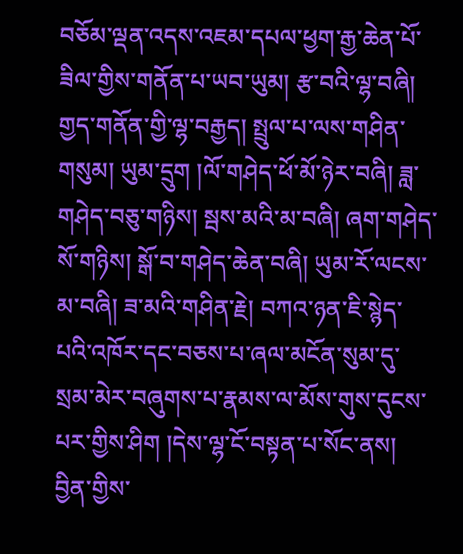བཅོམ་ལྡན་འདས་འཇམ་དཔལ་ཕྱག་རྒྱ་ཆེན་པོ་ཟིལ་གྱིས་གནོན་པ་ཡབ་ཡུམ། རྩ་བའི་ལྷ་བཞི། གྱད་གནོན་གྱི་ལྷ་བརྒྱད། སྤྲུལ་པ་ལས་གཤིན་གསུམ། ཡུམ་དྲུག །ལོ་གཤེད་ཕོ་མོ་ཉེར་བཞི། ཟླ་གཤེད་བཅུ་གཉིས། སྦས་མའི་མ་བཞི། ཞག་གཤེད་སོ་གཉིས། སྒོ་བ་གཤེད་ཆེན་བཞི། ཡུམ་རོ་ལངས་མ་བཞི། ཟ་མའི་གཤིན་རྗེ། བཀའ་ཉན་ཇི་སྙེད་པའི་འཁོར་དང་བཅས་པ་ཞལ་མངོན་སུམ་དུ་སྲམ་མེར་བཞུགས་པ་རྣམས་ལ་མོས་གུས་དུངས་པར་གྱིས་ཤིག །དེས་ལྷ་ངོ་བསྟན་པ་སོང་ནས། བྱིན་གྱིས་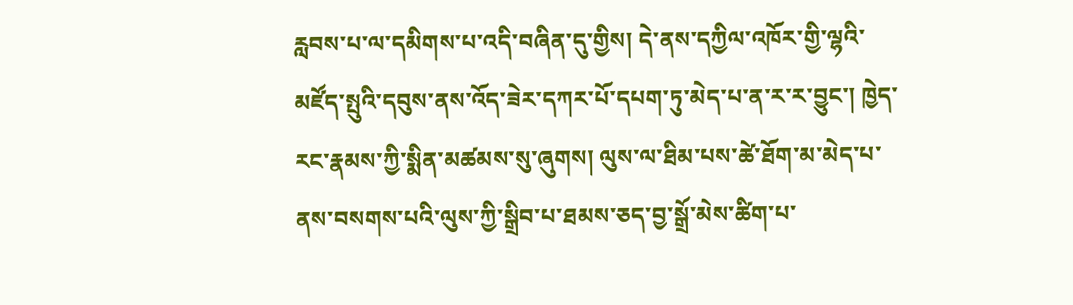རླབས་པ་ལ་དམིགས་པ་འདི་བཞིན་དུ་གྱིས། དེ་ནས་དཀྱིལ་འཁོར་གྱི་ལྷའི་མཛོད་སྤུའི་དབུས་ནས་འོད་ཟེར་དཀར་པོ་དཔག་ཏུ་མེད་པ་ན་ར་ར་བྱུང་། ཁྱེད་རང་རྣམས་ཀྱི་སྨིན་མཚམས་སུ་ཞུགས། ལུས་ལ་ཐིམ་པས་ཚེ་ཐོག་མ་མེད་པ་ནས་བསགས་པའི་ལུས་ཀྱི་སྒྲིབ་པ་ཐམས་ཅད་བྱ་སྒྲོ་མེས་ཚིག་པ་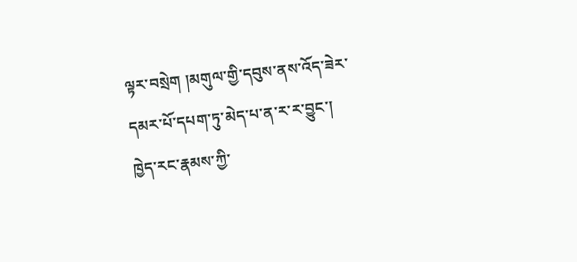ལྟར་བསྲེག །མགུལ་གྱི་དབུས་ནས་འོད་ཟེར་དམར་པོ་དཔག་ཏུ་མེད་པ་ན་ར་ར་བྱུང་། ཁྱེད་རང་རྣམས་ཀྱི་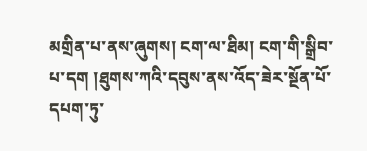མགྲིན་པ་ནས་ཞུགས། ངག་ལ་ཐིམ། ངག་གི་སྒྲིབ་པ་དག །ཐུགས་ཀའི་དབུས་ནས་འོད་ཟེར་སྔོན་པོ་དཔག་ཏུ་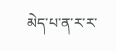མེད་པ་ན་ར་ར་